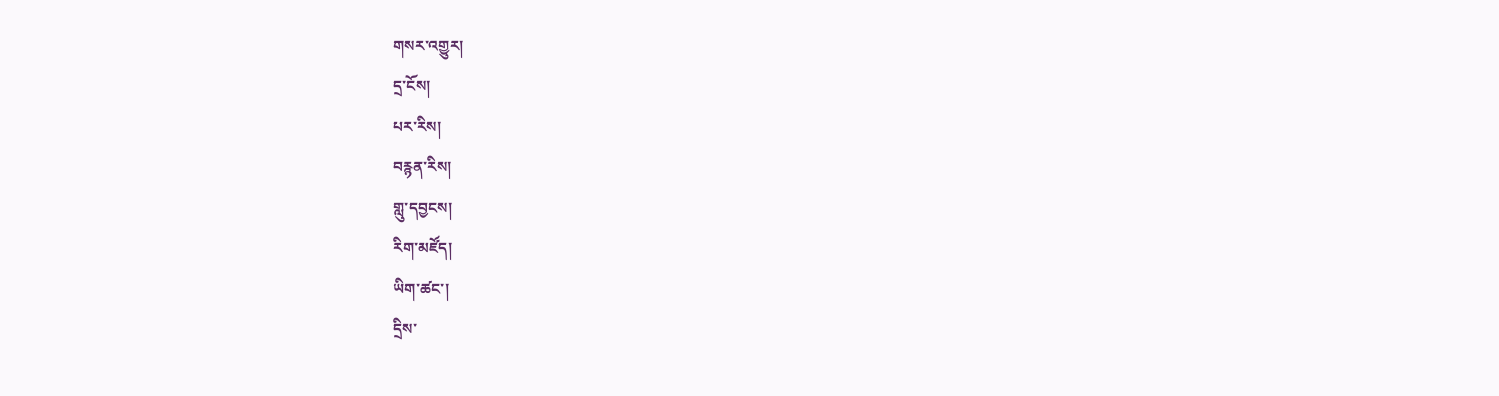གསར་འགྱུར།
དྲ་ངོས།
པར་རིས།
བརྙན་རིས།
གླུ་དབྱངས།
རིག་མཛོད།
ཡིག་ཚང་།
དྲིས་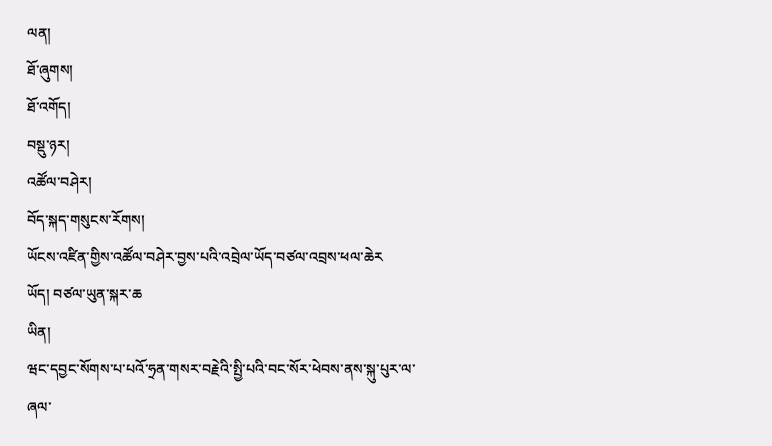ལན།
ཐོ་ཞུགས།
ཐོ་འགོད།
བསྡུ་ཉར།
འཚོལ་བཤེར།
བོད་སྐད་གསུངས་རོགས།
ཡོངས་འཛིན་གྱིས་འཚོལ་བཤེར་བྱས་པའི་འབྲེལ་ཡོད་བཙལ་འབྲས་ཕལ་ཆེར
ཡོད། བཙལ་ཡུན་སྐར་ཆ
ཡིན།
ཝང་དབྱང་སོགས་པ་པའོ་ཧྲན་གསར་བརྗེའི་སྤྱི་པའི་བང་སོར་ཕེབས་ནས་སྐུ་པུར་ལ་
ཞལ་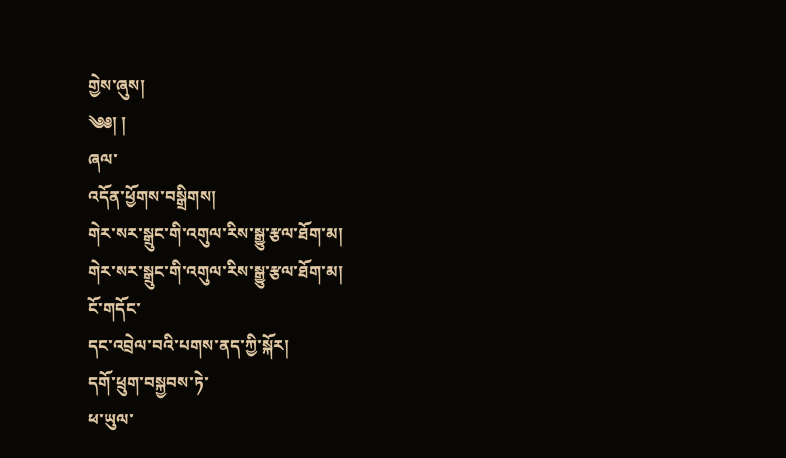གྱེས་ཞུས།
༄༅། །
ཞལ་
འདོན་ཕྱོགས་བསྒྲིགས།
གེར་སར་སྒྲུང་གི་འགུལ་རིས་སྒྱུ་རྩལ་ཐོག་མ།
གེར་སར་སྒྲུང་གི་འགུལ་རིས་སྒྱུ་རྩལ་ཐོག་མ།
ངོ་གདོང་
དང་འབྲེལ་བའི་པགས་ནད་ཀྱི་སྐོར།
དགོ་ཕྲུག་བསྐྱབས་ཏེ་
ཕ་ཡུལ་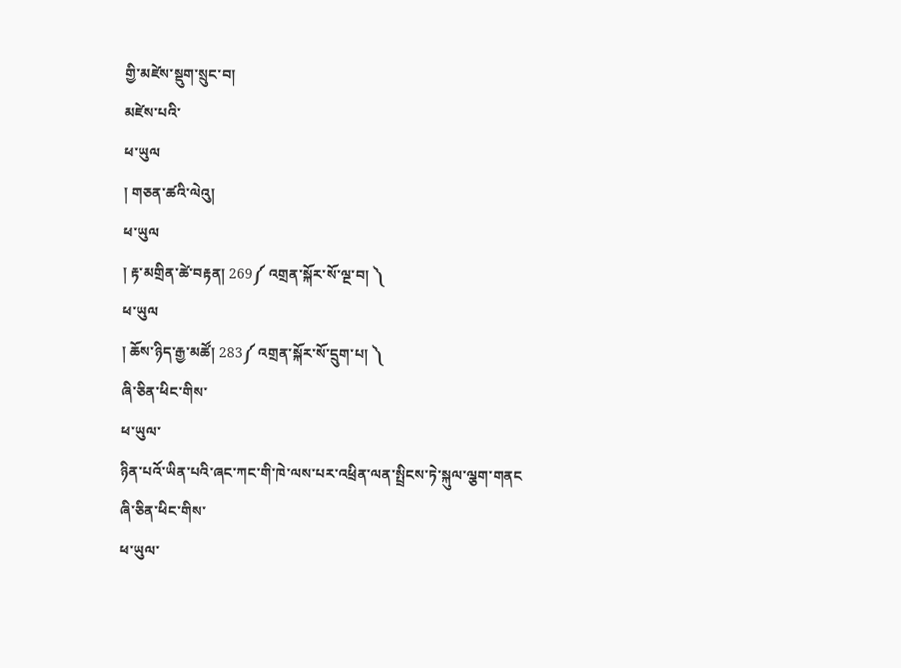གྱི་མཛེས་སྡུག་སྲུང་བ།
མཛེས་པའི་
ཕ་ཡུལ
། གཅན་ཚའི་ལེའུ།
ཕ་ཡུལ
། རྟ་མགྲིན་ཚེ་བརྟན། 269༼ འགྲན་སྐོར་སོ་ལྔ་བ། ༽
ཕ་ཡུལ
། ཆོས་ཉིད་རྒྱ་མཚོ། 283༼ འགྲན་སྐོར་སོ་དྲུག་པ། ༽
ཞི་ཅིན་ཕིང་གིས་
ཕ་ཡུལ་
ཉིན་པའོ་ཡིན་པའི་ཞང་ཀང་གི་ཁེ་ལས་པར་འཕྲིན་ལན་སྤྲིངས་ཏེ་སྐུལ་ལྕག་གནང
ཞི་ཅིན་ཕིང་གིས་
ཕ་ཡུལ་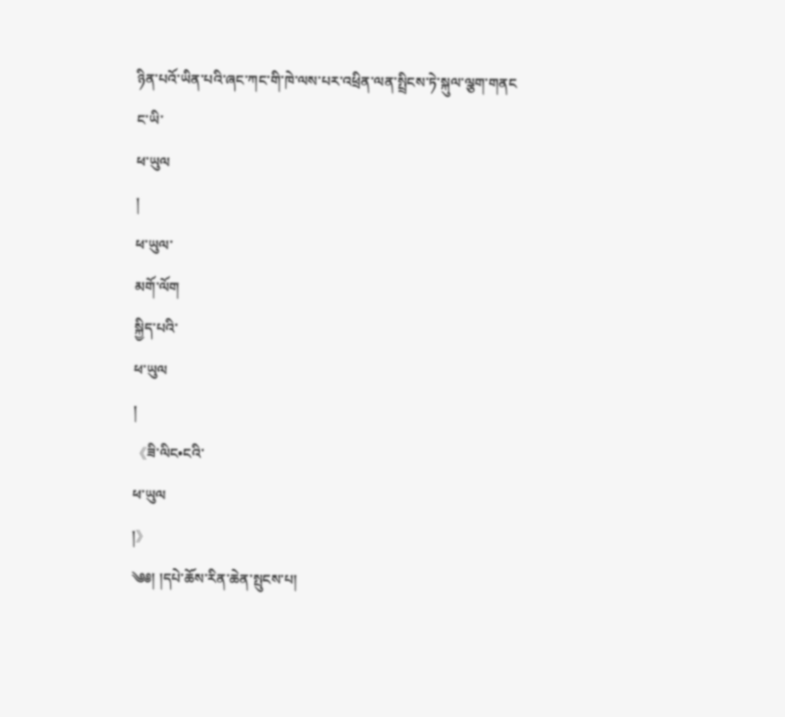ཉིན་པའོ་ཡིན་པའི་ཞང་ཀང་གི་ཁེ་ལས་པར་འཕྲིན་ལན་སྤྲིངས་ཏེ་སྐུལ་ལྕག་གནང
ང་ཡི་
ཕ་ཡུལ
།
ཕ་ཡུལ་
མགོ་ལོག
སྐྱིད་པའི་
ཕ་ཡུལ
།
《ཟི་ལིང•ངའི་
ཕ་ཡུལ
།》
༄༅། །དཔེ་ཆོས་རིན་ཆེན་སྤུངས་པ།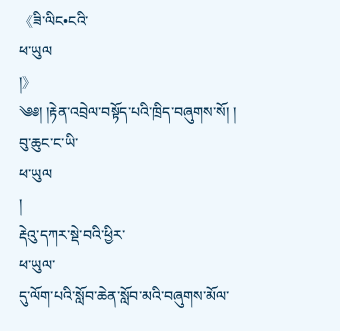《ཟི་ལིང•ངའི་
ཕ་ཡུལ
།》
༄༅། །རྟེན་འབྲེལ་བསྟོད་པའི་ཁྲིད་བཞུགས་སོ། །
བུ་ཆུང་ང་ཡི་
ཕ་ཡུལ
།
རྡེའུ་དཀར་སྡེ་བའི་ཕྱིར་
ཕ་ཡུལ་
དུ་ལོག་པའི་སློབ་ཆེན་སློབ་མའི་བཞུགས་མོལ་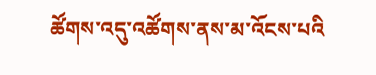ཚོགས་འདུ་འཚོགས་ནས་མ་འོངས་པའི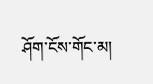ཤོག་ངོས་གོང་མ།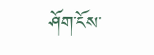ཤོག་ངོས་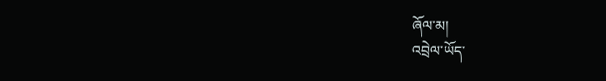ཞོལ་མ།
འབྲེལ་ཡོད་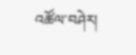འཚོལ་བཤེར།